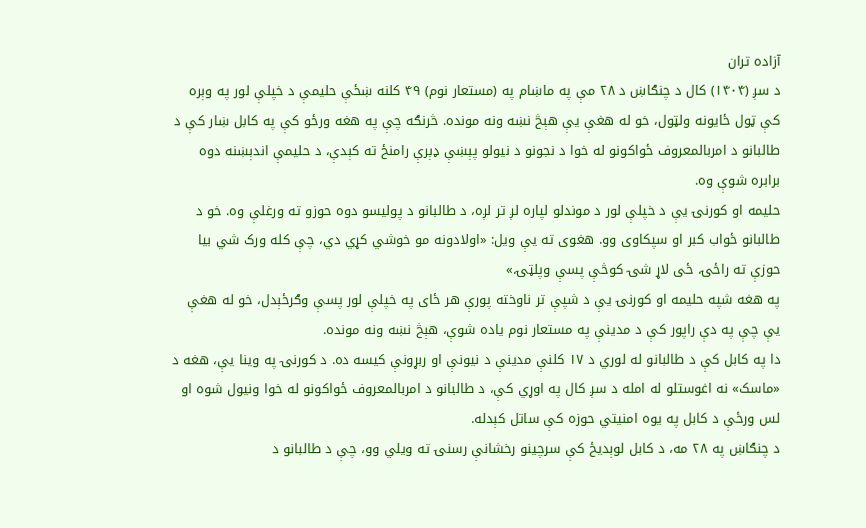آزاده تران
د سږ (۱۴۰۴) کال د چنګاښ د ۲۸ مې په ماښام په (مستعار نوم) ۴۹ کلنه ښځې حلیمې د خپلې لور په وېره کې ټول ځایونه ولټول، خو له هغې یې هېڅ نښه ونه مونده. څرنګه چې په هغه ورځو کې په کابل ښار کې د طالبانو د امربالمعروف ځواکونو له خوا د نجونو د نیولو پېښې ډېرې رامنځ ته کېدې، د حلیمې اندېښنه دوه برابره شوې وه.
حلیمه او کورنۍ یې د خپلې لور د موندلو لپاره لږ تر لږه، د طالبانو د پولیسو دوه حوزو ته ورغلې وه. خو د طالبانو ځواب کبر او سپکاوی وو. هغوی ته یې ویل: «اولادونه مو خوشي کړي دي، چې کله ورک شي بیا حوزې ته راځۍ. ځی لاړ شۍ کوڅې پسې وپلټۍ.»
په هغه شپه حلیمه او کورنۍ یې د شپې تر ناوخته پورې هر ځای په خپلې لور پسې وګرځېدل، خو له هغې یې چې په دې راپور کې د مدینې په مستعار نوم یاده شوې، هېڅ نښه ونه مونده.
دا په کابل کې د طالبانو له لوري د ۱۷ کلنې مدینې د نیونې او ربړونې کیسه ده. د کورنۍ په وینا یې، هغه د «ماسک» نه اغوستلو له امله د سږ کال په اوړي کې، د طالبانو د امربالمعروف ځواکونو له خوا ونیول شوه او لس ورځې د کابل په یوه امنیتي حوزه کې ساتل کېدله.
د چنګاښ په ۲۸ مه، د کابل لوېدیځ کې سرچینو رخشانې رسنۍ ته ویلي وو، چې د طالبانو د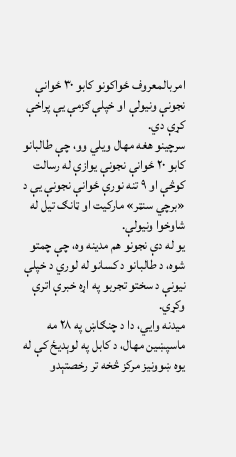امربالمعروف ځواکونو کابو ۳۰ ځوانې نجونې ونیولې او خپلې ګزمې یې پراخې کړې دي.
سرچینو هغه مهال ویلي وو، چې طالبانو کابو ۲۰ ځوانې نجونې یوازې له رسالت کوڅې او ۹ تنه نورې ځوانې نجونې یې د «برچي سنټر» مارکیت او ټانګ تیل له شاوخوا ونیولې.
یو له دې نجونو هم مدینه وه، چې چمتو شوه، د طالبانو د کسانو له لوري د خپلې نیونې د سختو تجربو په اړه خبرې اترې وکړي.
میدنه وايي، دا د چنګاښ په ۲۸ مه ماسپښین مهال، د کابل په لوېدیځ کې له یوه ښوونیز مرکز څخه تر رخصتېدو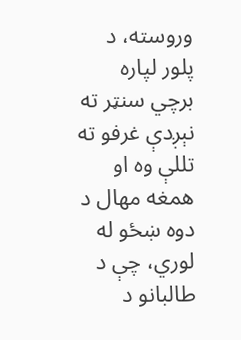وروسته، د پلور لپاره برچي سنټر ته نېږدې غرفو ته تللې وه او همغه مهال د دوه ښځو له لوري، چې د طالبانو د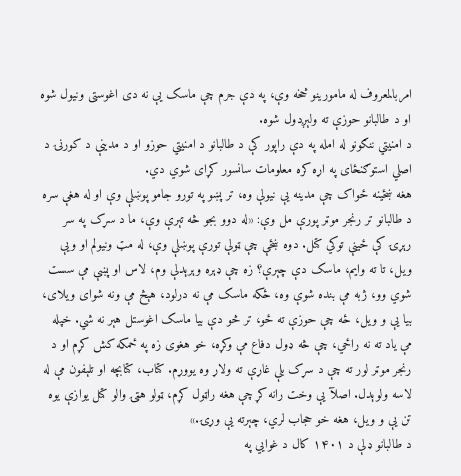امربالمعروف له مامورینو څخه وې، په دې جرم چې ماسک یې نه دی اغوستی ونیول شوه او د طالبانو حوزې ته ولېږدول شوه.
د امنیتي ننګونو له امله په دې راپور کې د طالبانو د امنیتي حوزو او د مدینې د کورنۍ د اصلي استوګنځای په اړه کره معلومات سانسور کړای شوي دي.
هغه ښځینه ځواک چې مدینه یې نیولې وه، تر پښو په تورو جامو پوښلې وې او له هغې سره د طالبانو تر رنجر موټر پورې مل وې: «له دوو بجو څه تېرې وې، ما د سړک په سر رېړۍ کې ځینې توکي کتل. دوه ښځې چې ټولې تورې پوښلې وې، له مټ ونیولم او ویې ویل، تا ته وایم، ماسک دې چېرې؟ زه چې ډېره وېرېدلې وم، لاس او پښې مې سست شوي وو، ژبه مې بنده شوې وه، ځکه ماسک مې نه درلود، هېڅ مې ونه شوای ویلای، بیا یې و ویل، ځه چې حوزې ته ځو، تر څو دې بیا ماسک اغوستل هېر نه شي. خپله مې یاد ته نه راځي، چې څه ډول دفاع مې وکړه، خو هغوی زه په ځمکه کش کړم او د رنجر موټر لور ته چې د سړک بلې غاړې ته ولاړ وه یووړم. کتاب، کتابچه او تلېفون مې له لاسه ولوېدل. اصلآ یې وخت رانه کړ چې هغه راټول کړم، ټولو هټۍ والو کتل یوازې یوه تن یې و ویل، هغه خو حجاب لري، چېرته یې وړۍ.»
د طالبانو ډلې د ۱۴۰۱ کال د غوايي په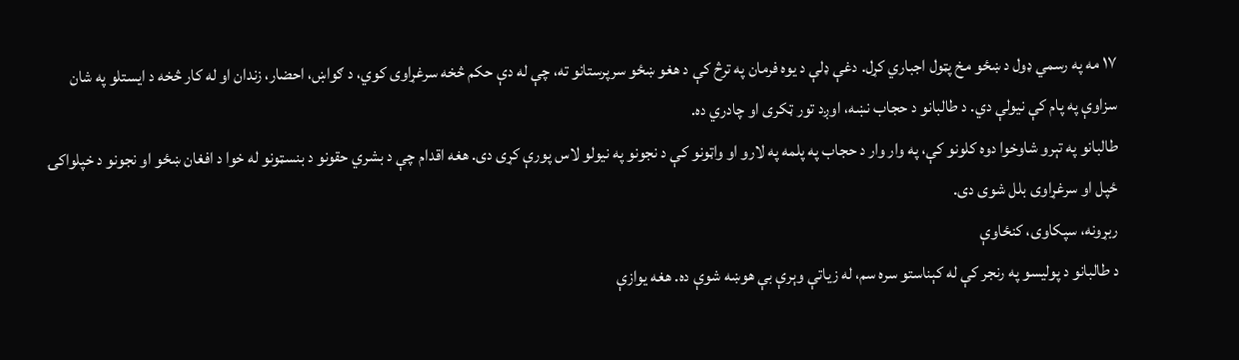۱۷ مه په رسمي ډول د ښځو مخ پټول اجباري کړل. دغې ډلې د یوه فرمان په ترڅ کې د هغو ښځو سرپرستانو ته، چې له دې حکم څخه سرغړاوی کوي، د ګواښ، احضار، زندان او له کار څخه د ایستلو په شان سزاوې په پام کې نیولې دي. د طالبانو د حجاب نښه، اوږد تور ټکری او چادري ده.
طالبانو په تېرو شاوخوا دوه کلونو کې، په وار وار د حجاب په پلمه په لارو او واټونو کې د نجونو په نیولو لاس پورې کړی دی. هغه اقدام چې د بشري حقونو د بنسټونو له خوا د افغان ښځو او نجونو د خپلواکۍ ځپل او سرغړاوی بلل شوی دی.
ربړونه، سپکاوی، کنځاوې
د طالبانو د پولیسو په رنجر کې له کېناستو سره سم، له زیاتې وېرې بې هوښه شوې ده. هغه یوازې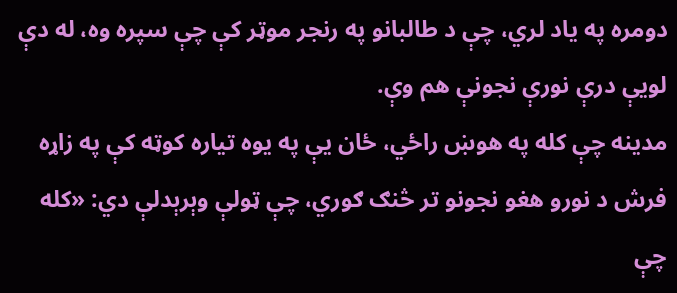دومره په یاد لري، چې د طالبانو په رنجر موټر کې چې سپره وه، له دې لویې درې نورې نجونې هم وې.
مدینه چې کله په هوښ راځي، ځان یې په یوه تیاره کوټه کې په زاړه فرش د نورو هغو نجونو تر څنګ ګوري، چې ټولې وېرېدلې دي: «کله چې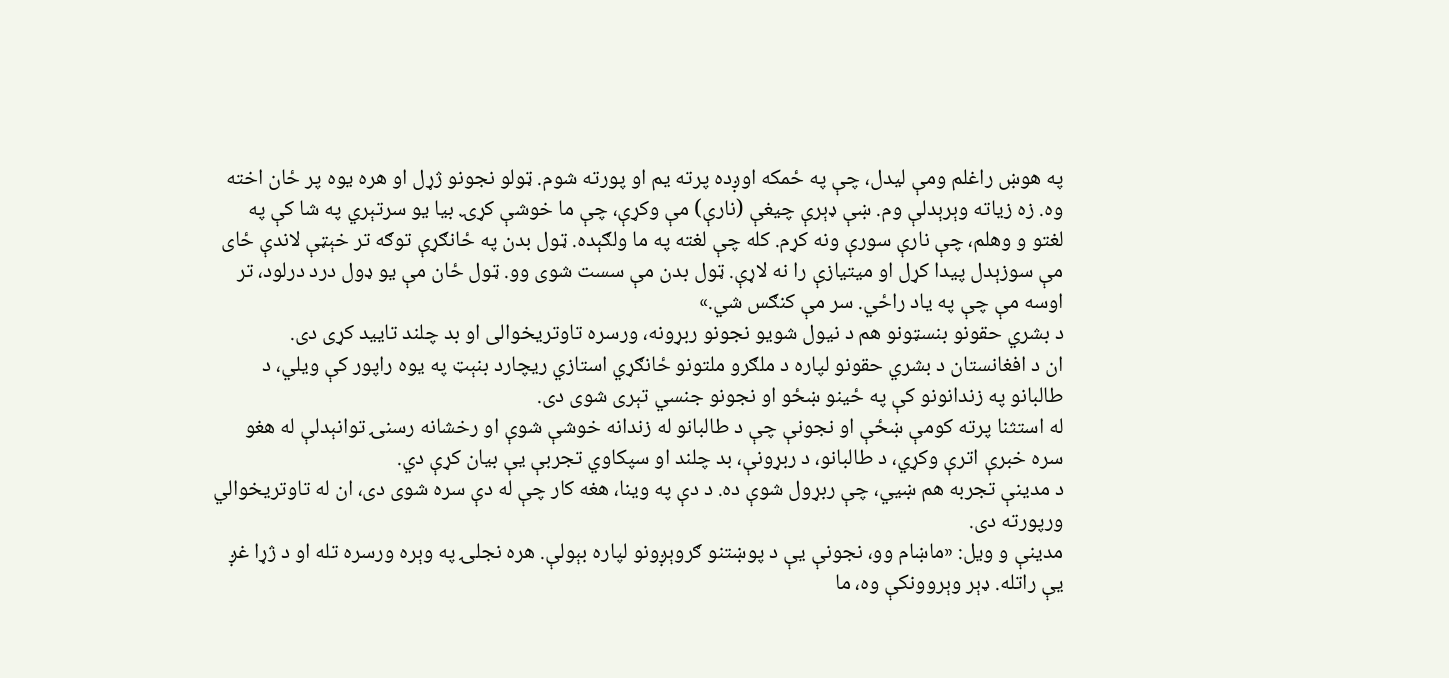په هوښ راغلم ومې لیدل، چې په ځمکه اوږده پرته یم او پورته شوم. ټولو نجونو ژړل او هره یوه پر ځان اخته وه. زه زیاته وېرېدلې وم. ښې ډېرې چیغې (نارې) مې وکړې، چې ما خوشې کړۍ. بیا یو سرتېري په شا کې په لغتو و وهلم، چې نارې سورې ونه کړم. کله چې لغته په ما ولګېده. ټول بدن په ځانګړې توګه تر خېټې لاندې ځای مې سوزېدل پیدا کړل او میتیازې را نه لاړې. ټول بدن مې سست شوی وو. ټول ځان مې یو ډول درد درلود، تر اوسه مې چې په یاد راځي. سر مې کنګس شي.»
د بشري حقونو بنسټونو هم د نیول شویو نجونو ربړونه، ورسره تاوتریخوالی او بد چلند تایید کړی دی.
ان د افغانستان د بشري حقونو لپاره د ملګرو ملتونو ځانګړي استازي ریچارد بنېټ په یوه راپور کې ویلي، د طالبانو په زندانونو کې په ځینو ښځو او نجونو جنسي تېری شوی دی.
له استثنا پرته کومې ښځې او نجونې چې د طالبانو له زندانه خوشې شوې او رخشانه رسنۍ توانېدلې له هغو سره خبرې اترې وکړي، د طالبانو، د ربړونې، بد چلند او سپکاوي تجربې یې بیان کړې دي.
د مدینې تجربه هم ښيي، چې ربړول شوې ده. د دې په وینا، هغه کار چې له دې سره شوی دی، ان له تاوتریخوالي ورپورته دی.
مدینې و ویل: «ماښام وو، نجونې یې د پوښتنو ګروېږونو لپاره بېولې. هره نجلۍ په وېره ورسره تله او د ژړا غږ یې راتله. ډېر وېروونکې وه، ما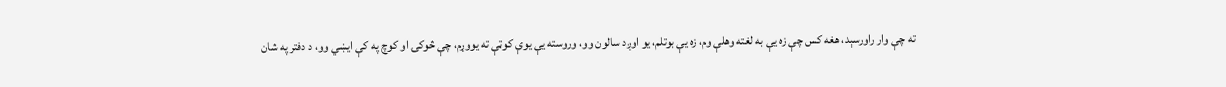ته چې وار راورسېد، هغه کس چې زه یې به لغته وهلې وم، زه یې بوتلم، یو اوږد سالون وو، وروسته یې یوې کوټې ته یووړم، چې څوکۍ او کوچ په کې ایښي وو، د دفتر په شان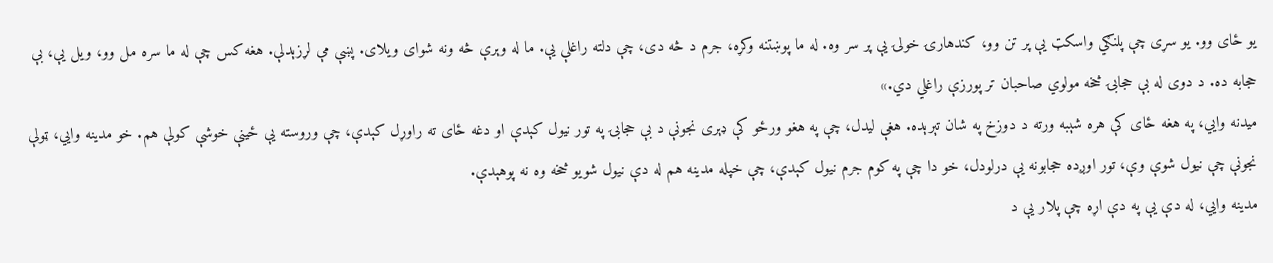یو ځای وو. یو سړی چې پلنګي واسکټ یې پر تن وو، کندهارۍ خولۍ یې پر سر وه. له ما پوښتنه وکړه، جرم د څه دی، چې دلته راغلې یې. ما له وېرې څه ونه شوای ویلای. پښې مې لړزېدلې. هغه کس چې له ما سره مل وو، ویل یې، بې حجابه ده. د دوی له بې حجابۍ څخه مولوي صاحبان تر پورزې راغلي دي.»
میدنه وايي، په هغه ځای کې هره شېبه ورته د دوزخ په شان تېرېده. هغې لیدل، چې په هغو ورځو کې ډېری نجونې د بې حجابۍ په تور نیول کېدې او دغه ځای ته راوړل کېدې، چې وروسته یې ځینې خوشې کولې هم. خو مدینه وايي، ټولې نجونې چې نیول شوې وې، تور اوږده حجابونه یې درلودل، خو دا چې په کوم جرم نیول کېدې، چې خپله مدینه هم له دې نیول شویو څخه وه نه پوهېدې.
مدینه وايي، له دې یې په دې اړه چې پلار یې د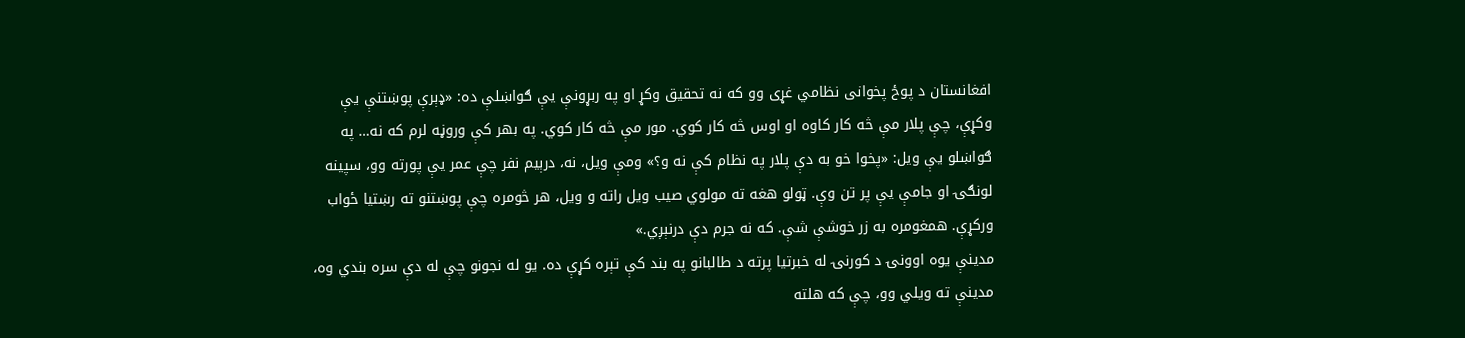افغانستان د پوځ پخوانی نظامي غړی وو که نه تحقیق وکړ او په ربړونې یې ګواښلې ده: «ډېرې پوښتنې یې وکړې، چې پلار مې څه کار کاوه او اوس څه کار کوي. مور مې څه کار کوي. په بهر کې وروڼه لرم که نه… په ګواښلو یې ویل: «پخوا خو به دې پلار په نظام کې نه و؟» ومې ویل، نه، درېیم نفر چې عمر یې پورته وو، سپینه لونګۍ او جامې یې پر تن وې. ټولو هغه ته مولوي صیب ویل راته و ویل، هر څومره چې پوښتنو ته رښتیا ځواب ورکړې. همغومره به زر خوشې شې. که نه جرم دې درنېږي.»
مدینې یوه اوونۍ د کورنۍ له خبرتیا پرته د طالبانو په بند کې تېره کړې ده. یو له نجونو چې له دې سره بندي وه، مدینې ته ویلي وو، چې که هلته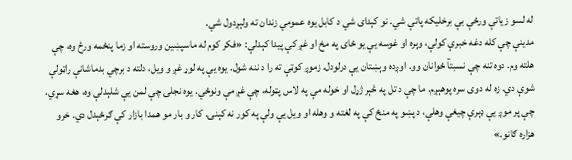له لسو زیاتې ورځې بې برخلیکه پاتې شي. نو کېدای شي د کابل یوه عمومي زندان ته ولېږدول شي.
مدینې چې کله دغه خبرې کولې، وېره او غوسه یې یو ځای په مخ او غږ کې پیدا کېدلې: «فکر کوم له ماسپښين وروسته او زما پنځمه ورځ وه، چې هلته وم. دوه تنه چې نسبتآ ځوانان وو. اوږده وېښتان یې درلودل. زموږ کوټې ته را د ننه شول. یوه یې په لوړ غږ و ویل، دلته د برچي بدماشانې راټولې شوې دي. زه له دوی سره پوهېږم. ما چې د تل په څېر ژړل او خوله مې په لاس پټوله، چې غږ مې ونوځي. یوه نجلۍ چې لمن یې شلېدلې وه، هغه سړي، چې پر موږ یې ډېرې چیغې وهلې، د پښو په منځ کې په لغته و وهله او ویل یې ولې په کور نه کېنۍ. کار و بار مو همدا بازار کې ګرځېدل دي. خرو هزاره ګانو.»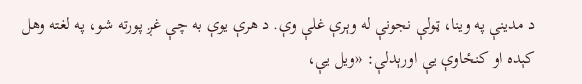د مدینې په وینا، ټولې نجونې له وېرې غلې وې. د هرې یوې به چې غږ پورته شو، په لغته وهل کېده او کنځاوې یې اورېدلې: «ویل یې،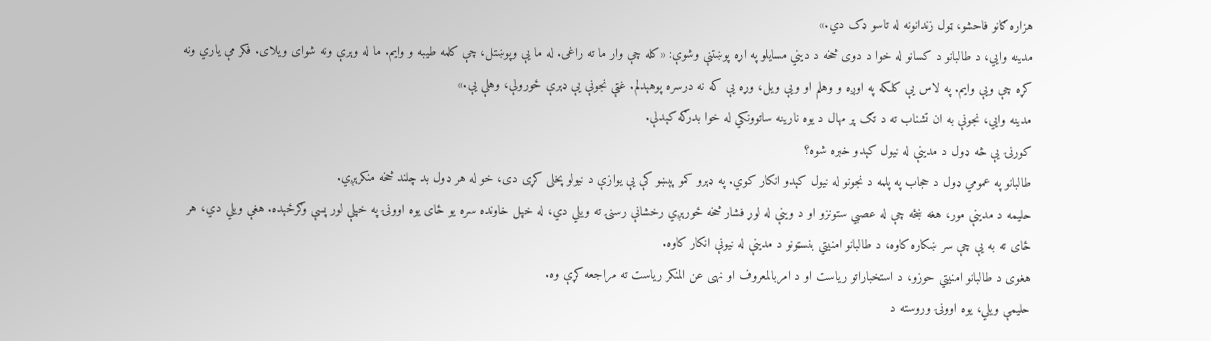هزاره ګانو فاحشو، ټول زندانونه له تاسو ډک دي.»
مدینه وایي، د طالبانو د کسانو له خوا د دوی څخه د دیني مسایلو په اړه پوښتنې وشوې: «کله چې وار ما ته راغی. له ما یې وپوښتل، چې کلمه طیبه و وایم. ما له وېرې ونه شوای ویلای. فکر مې یاري ونه کړه چې ویې وایم. په لاس یې کلکه په اوږه و وهلم او ویې ویل، وړه یې که نه درسره پوهېدلم. غټې نجونې یې ډېرې ځورولې، وهلې یې.»
مدینه وايي، نجونې به ان تشناب ته د تګ پر مهال د یوه نارینه ساتوونکي له خوا بدرګه کېدلې.
کورنۍ یې څه ډول د مدینې له نیول کېدو خبره شوه؟
طالبانو په عمومي ډول د حجاب په پلمه د نجونو له نیول کېدو انکار کوي. په ډېرو کمو پېښو کې یې یوازې د نیولو پخلی کړی دی، خو له هر ډول بد چلند څخه منکرېږي.
حلیمه د مدینې مور، هغه ښځه چې له عصبي ستونزو او د وینې له لوړ فشار څخه ځورېږي رخشانې رسنۍ ته ویلي دي، له خپل خاونده سره یو ځای یوه اوونۍ په خپلې لور پسې وګرځېده. هغې ویلي دي، هر ځای ته به یې چې سر ښکاره کاوه، د طالبانو امنیتي بنسټونو د مدینې له نیونې انکار کاوه.
هغوی د طالبانو امنیتي حوزو، د استخباراتو ریاست او د امربالمعروف او نهی عن المنکر ریاست ته مراجعه کړې وه.
حلیمې ویلي، یوه اوونۍ وروسته د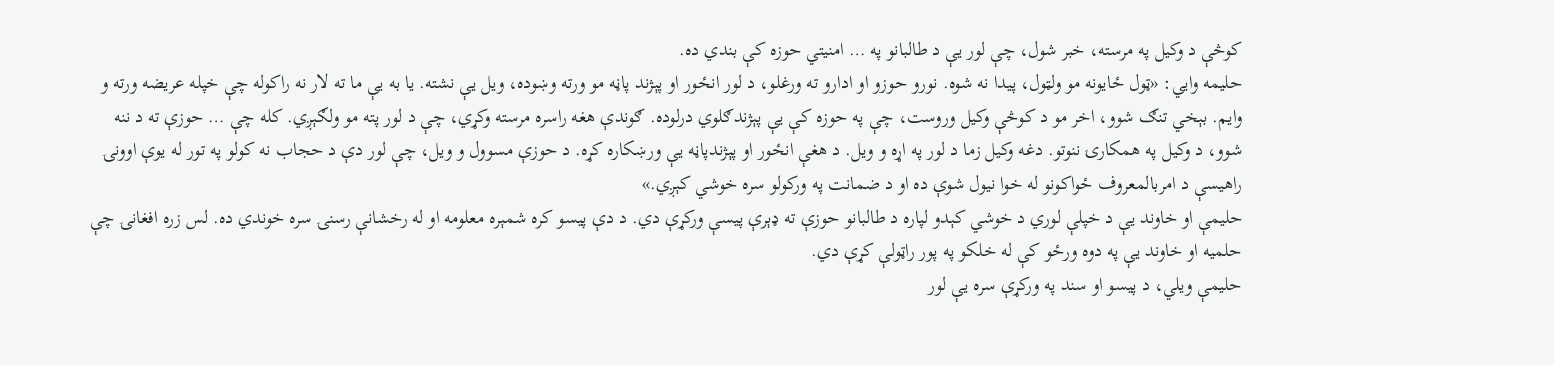کوڅې د وکیل په مرسته، خبر شول، چې لور یې د طالبانو په … امنیتي حوزه کې بندي ده.
حلیمه وايي: «ټول ځایونه مو ولټول، پیدا نه شوه. نورو حوزو او ادارو ته ورغلو، د لور انځور او پېژند پاڼه مو ورته وښوده، ویل یې نشته. یا به یې ما ته لار نه راکوله چې خپله عریضه ورته و وایم. بېخي تنګ شوو، اخر مو د کوڅې وکیل وروست، چې په حوزه کې یې پېژندګلوي درلوده. ګوندې هغه راسره مرسته وکړي، چې د لور پته مو ولګېږي. کله چې … حوزې ته د ننه شوو، د وکیل په همکارۍ ننوتو. دغه وکیل زما د لور په اړه و ویل. د هغې انځور او پېژندپاڼه یې ورښکاره کړه. د حوزې مسوول و ویل، چې لور دې د حجاب نه کولو په تور له یوې اوونۍ راهیسې د امربالمعروف ځواکونو له خوا نیول شوې ده او د ضمانت په ورکولو سره خوشي کېږي.»
حلیمې او خاوند یې د خپلې لوري د خوشي کېدو لپاره د طالبانو حوزې ته ډېرې پیسې ورکړې دي. د دې پیسو کره شمېره معلومه او له رخشانې رسنۍ سره خوندي ده. لس زره افغانۍ چې حلمیه او خاوند یې په دوه ورځو کې له خلکو په پور راټولې کړې دي.
حلیمې ویلي، د پیسو او سند په ورکړې سره یې لور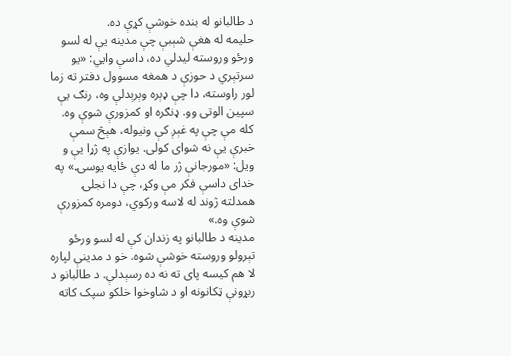د طالبانو له بنده خوشې کړې ده.
حلیمه له هغې شېبې چې مدینه یې له لسو ورځو وروسته لیدلي ده، داسې وايي: «یو سرتېري د حوزې د همغه مسوول دفتر ته زما لور راوسته، دا چې ډېره وېرېدلې وه، رنګ یې سپین الوتی وو. ډنګره او کمزورې شوې وه. کله مې چې په غېږ کې ونیوله، هېڅ سمې خبرې یې نه شوای کولی. یوازې په ژړا یې و ویل: «مورجانې ژر ما له دې ځایه یوسۍ.» په خدای داسې فکر مې وکړ، چې دا نجلۍ همدلته ژوند له لاسه ورکوي، دومره کمزورې شوې وه.»
مدینه د طالبانو په زندان کې له لسو ورځو تېرولو وروسته خوشې شوه. خو د مدینې لپاره لا هم کیسه پای ته نه ده رسېدلې. د طالبانو د ربړونې ټکانونه او د شاوخوا خلکو سپک کاته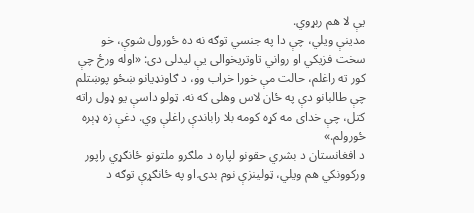یې لا هم ربړوي.
مدینې ویلي، چې دا په جنسي توګه نه ده ځورول شوې، خو سخت فزیکي او رواني تاوتریخوالی یې لیدلی دی: «اوله ورځ چې کور ته راغلم، حالت مې خورا خراب وو، د ګاونډیانو ښځو پوښتلم چې طالبانو دې په ځان لاس وهلی که نه. ټولو داسې یو ډول راته کتل، چې خدای مه کړه کومه بلا راباندې راغلې وي. دغې زه ډېره ځورولم.»
د افغانستان د بشري حقونو لپاره د ملګرو ملتونو ځانګړي راپور ورکوونکي هم ویلي، ټولینزې نوم بدۍ او په ځانګړې توګه د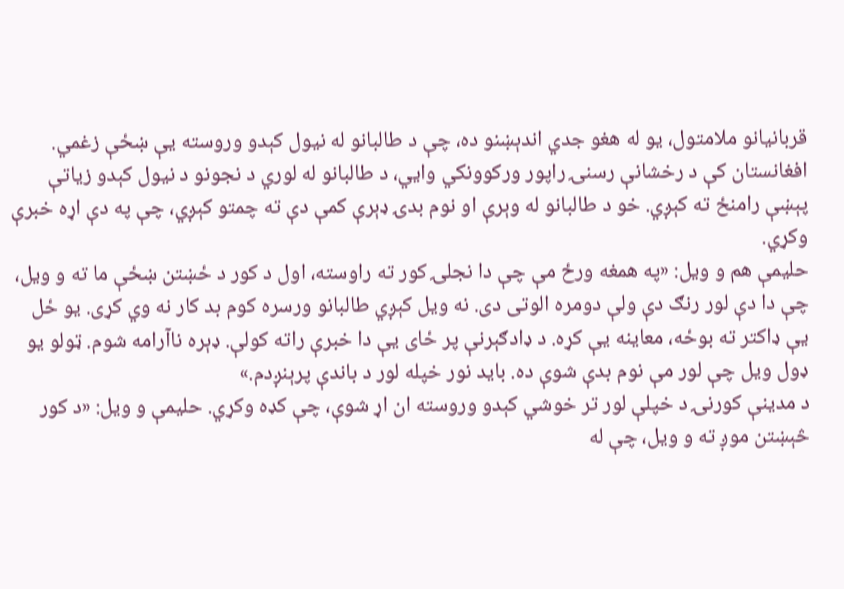قربانیانو ملامتول، یو له هغو جدي اندېښنو ده، چې د طالبانو له نیول کېدو وروسته یې ښځې زغمي.
افغانستان کې د رخشانې رسنۍ راپور ورکوونکي وايي، د طالبانو له لوري د نجونو د نیول کېدو زیاتې پېښې رامنځ ته کېږي. خو د طالبانو له وېرې او نوم بدۍ ډېرې کمې دې ته چمتو کېږي، چې په دې اړه خبرې وکړي.
حلیمې هم و ویل: «په همغه ورځ مې چې دا نجلۍ کور ته راوسته، اول د کور د ځښتن ښځې ما ته و ویل، چې دا دې لور رنګ دې ولې دومره الوتی دی. نه ویل کېږي طالبانو ورسره کوم بد کار نه وي کړی. یو ځل یې ډاکتر ته بوځه، معاینه یې کړه. د ډادګېرنې پر ځای یې دا خبرې راته کولې. ډېره ناآرامه شوم. ټولو یو ډول ویل چې لور مې نوم بدې شوې ده. باید نور خپله لور د باندې پرېنږدم.»
د مدینې کورنۍ د خپلې لور تر خوشي کېدو وروسته ان اړ شوې، چې کډه وکړي. حلیمې و ویل: «د کور څېښتن موږ ته و ویل، چې له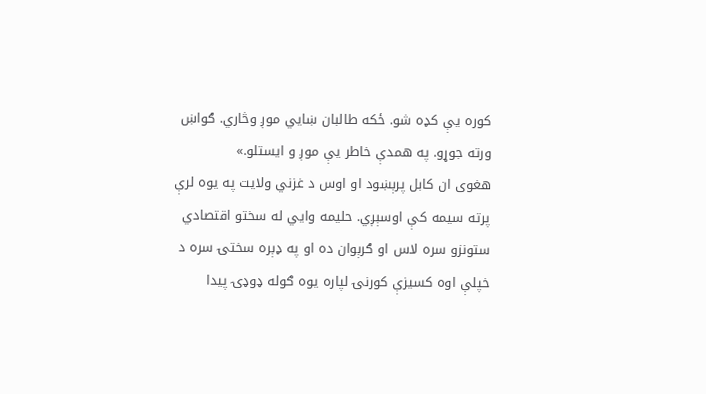کوره یې کډه شو. ځکه طالبان ښايي موږ وڅاري. ګواښ ورته جوړو. په همدې خاطر یې موږ و ایستلو.»
هغوی ان کابل پرېښود او اوس د غزني ولایت په یوه لرې پرته سیمه کې اوسېږي. حلیمه وايي له سختو اقتصادي ستونزو سره لاس او ګرېوان ده او په ډېره سختۍ سره د خپلې اوه کسیزې کورنۍ لپاره یوه ګوله ډوډۍ پیدا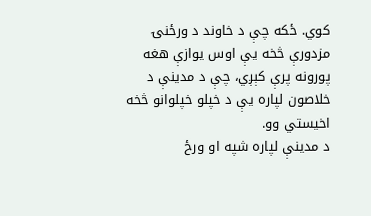کوي. ځکه چې د خاوند د ورځنۍ مزدورې څخه یې اوس یوازې هغه پورونه پرې کېږي، چې د مدینې د خلاصون لپاره یې د خپلو خپلوانو څخه اخیستي وو.
د مدینې لپاره شپه او ورځ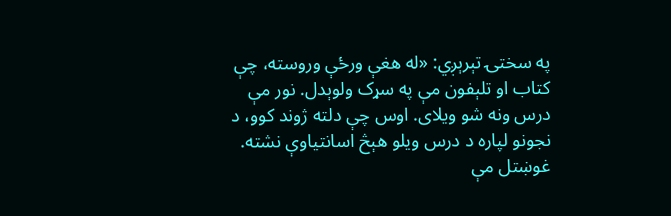په سختۍ تېرېږي: «له هغې ورځې وروسته، چې کتاب او تلېفون مې په سړک ولوېدل. نور مې درس ونه شو ویلای. اوس چې دلته ژوند کوو، د نجونو لپاره د درس ویلو هېڅ اسانتیاوې نشته. غوښتل مې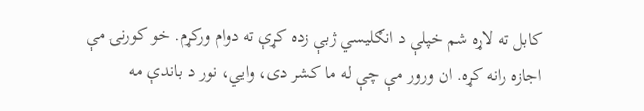کابل ته لاړه شم خپلې د انګلیسي ژبې زده کړې ته دوام ورکړم. خو کورنۍ مې اجازه رانه کړه. ان ورور مې چې له ما کشر دی، وايي، نور د باندې مه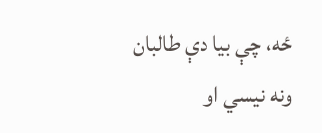ځه، چې بیا دې طالبان ونه نیسي او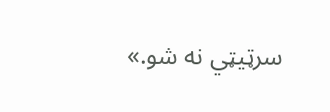سرټيټي نه شو.»